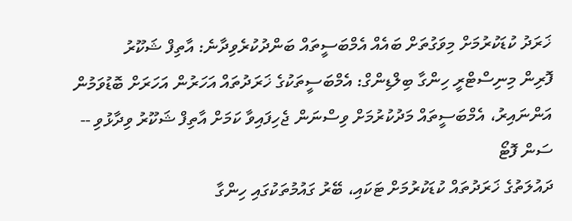ޚަރަދު ކުޑަކުރުމަށް މިވަގުތަށް ބައެއް އެމްބަސީތައް ބަންދުކުރެވިދާނެ: އާތިފް ޝަކޫރު
ފޮރިން މިނިސްޓްރީ ހިންގާ ބިލްޑިންގް: އެމްބަސީތަކުގެ ޚަރަދުތައް އަހަރުން އަހަރަށް ބޮޑުވަމުން އަންނައިރު، އެމްބަސީތައް މަދުކުރުމަށް ވިސްނަން ޖެހިފައިވާ ކަމަށް އާތިފް ޝަކޫރު ވިދާޅުވި -- ސަން ފޮޓޯ
ދައުލަތުގެ ޚަރަދުތައް ކުޑަކުރުމަށް ޓަކައި، ބޭރު ގައުމުތަކުގައި ހިންގާ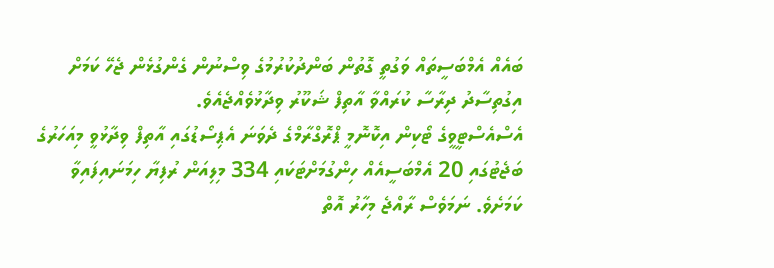ބައެއް އެމްބަސީތައް ވަގުތީ ގޮތުން ބަންދުކުރުމުގެ ވިސްނުން ގެންގުޅެން ޖެހޭ ކަމަށް އިގުތިސާދު ދިރާސާ ކުރައްވާ އާތިފް ޝަކޫރު ވިދާޅުވެއްޖެއެވެ.
އެސްއެސްޓީވީގެ ޓޯކިން އިކޮނޮމީ ޕްރޮގްރާމްގެ ދެވަނަ އެޕިސޯޑުގައި އާތިފް ވިދާޅުވީ މިއަހަރުގެ ބަޖެޓުގައި 20 އެމްބަސީއެއް ހިންގުމަށްޓަކައި 334 މިލިއަން ރުފިޔާ ހިމަނައިފައިވާ ކަމަށެވެ. ނަމަވެސް ރާއްޖެ މިހާރު އޮތް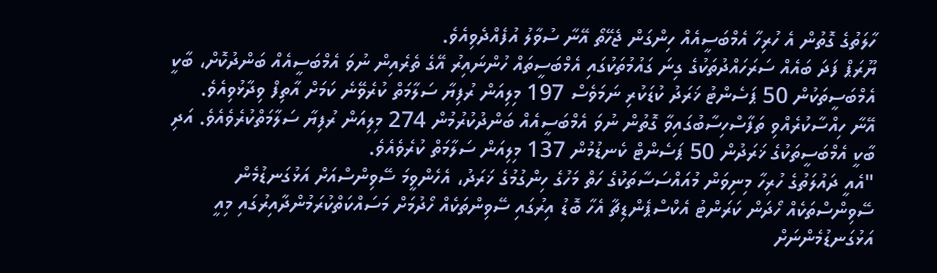ހާލަތުގެ ގޮތުން އެ ހުރިހާ އެމްބަސީއެއް ހިންގަން ޖެހޭތޯ އޭނާ ސުވާލު އުފެއްދެވިއެވެ.
ޔޫރަޕް ފަދަ ބައެއް ސަރަހައްދުތަކުގެ ގިނަ ގައުމުތަކުގައި އެމްބަސީތައް ހުންނައިރު އޭގެ ތެރެއިން ނުވަ އެމްބަސީއެއް ބަންދުކޮށް، ބާކީ އެމްބަސީތަކުން 50 ޕަސެންޓު ޚަރަދު ކުޑަކުރި ނަމަވެސް 197 މިލިއަން ރުފިޔާ ސަލާމަތް ކުރެވޭނެ ކަމަށް އާތިފް ވިދާޅުވިއެވެ.
އޭނާ ހިއްސާކުރެއްވި ތަފާސްހިސާބުގައިވާ ގޮތުން ނުވަ އެމްބަސީއެއް ބަންދުކުރުމުން 274 މިލިއަން ރުފިޔާ ސަލާމަތްކުރެވެއެވެ. އަދި ބާކީ އެމްބަސީތަކުގެ ޚަރަދުން 50 ޕަސެންޓް ކެނޑުމުން 137 މިލިއަން ސަލާމަތް ކުރެވެއެވެ.
"އެއީ ދައުލަތުގެ ހުރިހާ މިނިވަން މުއައްސަސާތަކުގެ ހަތް މަހުގެ ހިންގުމުގެ ޚަރަދު، އެހެންވީމަ ސޭވިންސްއަށް އަޅުގަނޑުމެން ސޭވިންސްތަކެއް ހޯދަން ކަރަންޓު އެކްސްޕެންޑިޗާ އެހާ ބޮޑު އިރުގައި ސޭވިންތަކެއް ހޯދުމަށް މަސައްކަތްކުރަމުންދާއިރުގައި މިއީ އަޅުގަނޑުމެންނަށް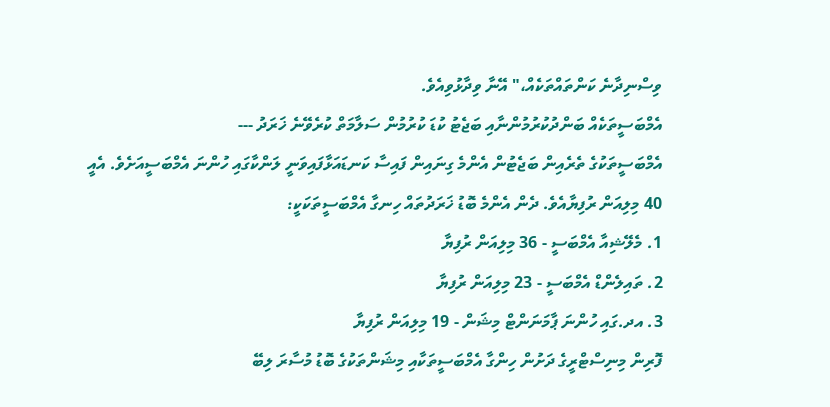ވިސްނިދާނެ ކަންތައްތަކެއް،" އޭނާ ވިދާޅުވިއެވެ.
އެމްބަސީތަކެއް ބަންދުކުރުމުންނާއި ބަޖެޓު ކުޑަ ކުރުމުން ސަލާމަތް ކުރެވޭނެ ޚަރަދު ---
އެމްބަސީތަކުގެ ތެރެއިން ބަޖެޓުން އެންމެ ގިނައިން ފައިސާ ކަނޑައަޅާފައިވަނީ ލަންކާގައި ހުންނަ އެމްބަސީއަށެވެ. އެއީ 40 މިލިއަން ރުފިޔާއެވެ. ދެން އެންމެ ބޮޑު ޚަރަދުތައް ހިނގާ އެމްބަސީތަކަކީ:
1. މެލޭޝިއާ އެމްބަސީ - 36 މިލިއަން ރުފިޔާ
2. ތައިލެންޑް އެމްބަސީ - 23 މިލިއަން ރުފިޔާ
3. އދ.ގައި ހުންނަ ޕާމަނަންޓް މިޝަން - 19 މިލިއަން ރުފިޔާ
ފޮރިން މިނިސްޓްރީގެ ދަށުން ހިންގާ އެމްބަސީތަކާއި މިޝަންތަކުގެ ބޮޑު މުސާރަ ލިބޭ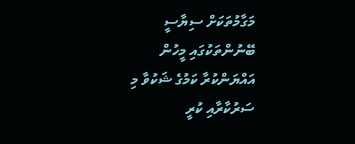މަގާމުތަކަށް ސިޔާސީ ބޭނުންތަކުގައި މީހުން އައްޔަންކުރާ ކަމުގެ ޝަކުވާ މި ސަރުކާރާއި ކުރީ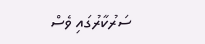ސަރުކާރުގައި ވެސް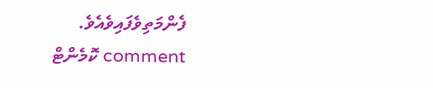ފެންމަތިވެފައިވެއެވެ.
comment ކޮމެންޓް